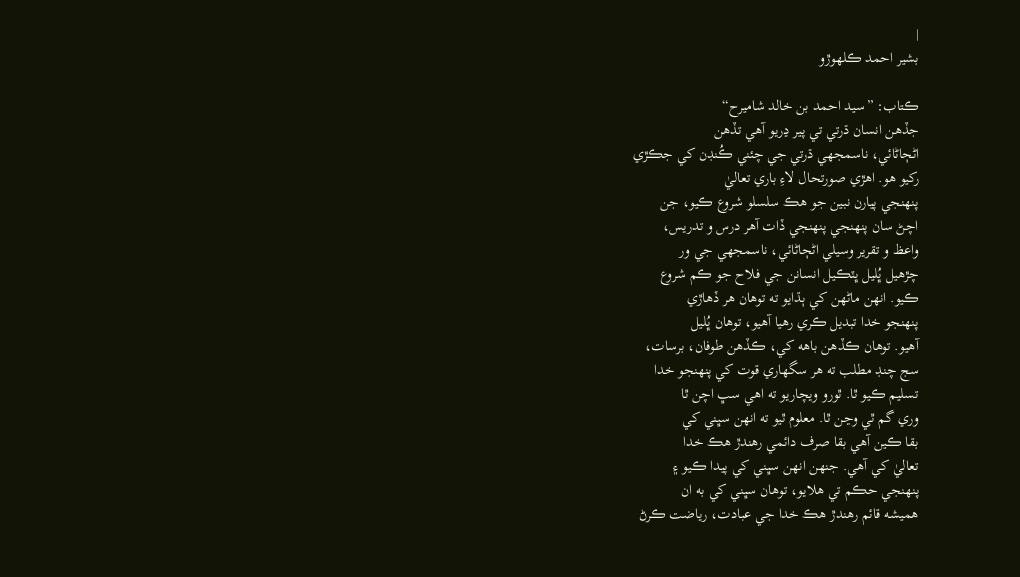|
بشير احمد ڪلهوڙو

ڪتاب: ”سيد احمد بن خالد شاميرح“
جڏهن انسان ڌرتي تي پير ڍريو آهي تڏهن
اڻڄاڻائي، ناسمجهي ڌرتي جي چئني ڪُنڊن کي جڪڙي
رکيو هو. اهڙي صورتحال لاءِ باري تعاليٰ
پنھنجي پيارن نبين جو هڪ سلسلو شروع ڪيو، جن
اچڻ سان پنھنجي پنھنجي ڏات آهر درس و تدريس،
واعظ و تقرير وسيلي اڻڄاڻائي، ناسمجهي جي ور
چڙهيل ڀُليل ڀٽڪيل انسانن جي فلاح جو ڪم شروع
ڪيو. انھن ماڻھن کي ٻڌايو ته توهان هر ڏهاڙي
پنھنجو خدا تبديل ڪري رهيا آهيو، توهان ڀُليل
آهيو. توهان ڪڏهن باهه کي، ڪڏهن طوفان، برسات،
سج چنڊ مطلب ته هر سگهاري قوت کي پنھنجو خدا
تسليم ڪيو ٿا. ٿورو ويچاريو ته اهي سڀ اچن ٿا
وري گم ٿي وڃن ٿا. معلوم ٿيو ته انھن سڀني کي
بقا ڪين آهي بقا صرف دائمي رهندڙ هڪ خدا
تعاليٰ کي آهي. جنھن انھن سڀني کي پيدا ڪيو ۽
پنھنجي حڪم تي هلايو، توهان سڀني کي به ان
هميشه قائم رهندڙ هڪ خدا جي عبادت، رياضت ڪرڻ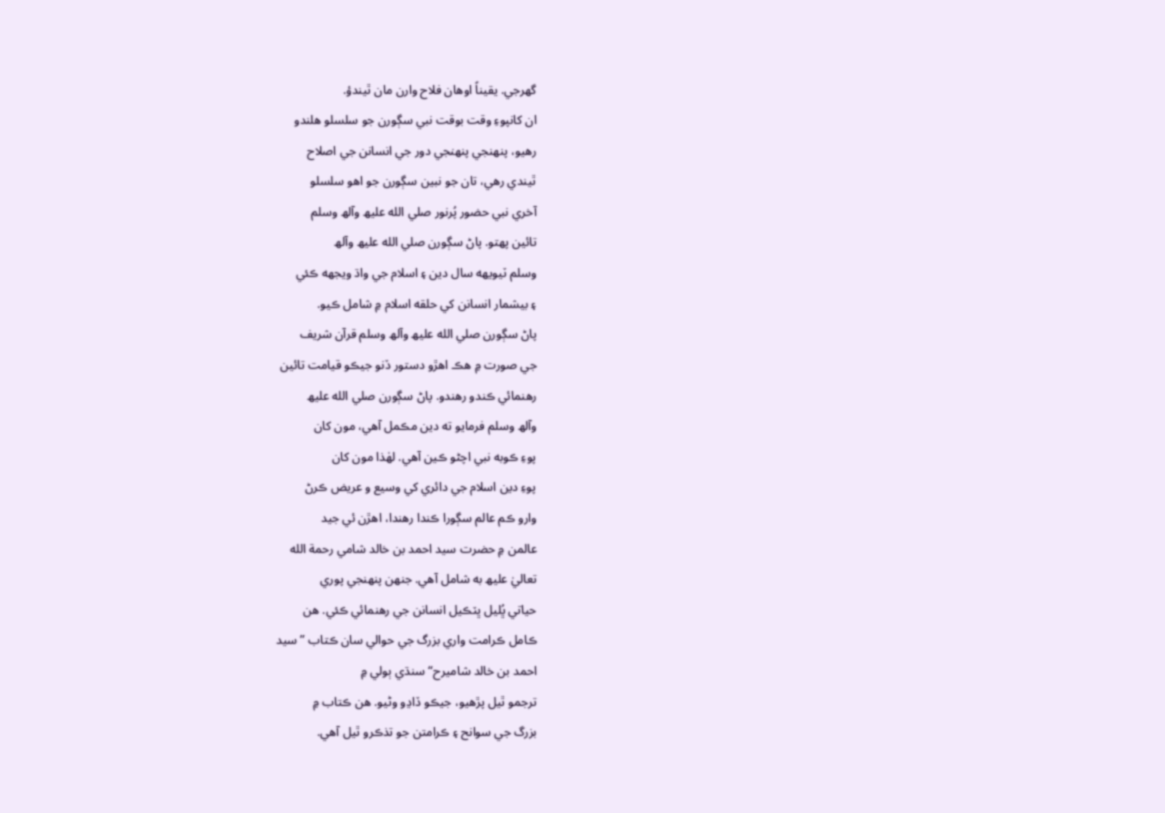گهرجي. يقيناً اوهان فلاح وارن مان ٿيندؤ.
ان کانپوءِ وقت بوقت نبي سڳورن جو سلسلو هلندو
رهيو، پنھنجي پنھنجي دور جي انسانن جي اصلاح
ٿيندي رهي، تان جو نبين سڳورن جو اهو سلسلو
آخري نبي حضور پُرنور صلي الله عليھ وآلھ وسلم
تائين پھتو. پاڻ سڳورن صلي الله عليھ وآلھ
وسلم ٽيويھه سال دين ۽ اسلام جي واڌ ويجهه ڪئي
۽ بيشمار انسانن کي حلقه اسلام ۾ شامل ڪيو.
پاڻ سڳورن صلي الله عليھ وآلھ وسلم قرآن شريف
جي صورت ۾ هڪ اهڙو دستور ڏنو جيڪو قيامت تائين
رهنمائي ڪندو رهندو. پاڻ سڳورن صلي الله عليھ
وآلھ وسلم فرمايو ته دين مڪمل آهي، مون کان
پوءِ ڪوبه نبي اچڻو ڪين آهي. لھٰذا مون کان
پوءِ دين اسلام جي دائري کي وسيع و عريض ڪرڻ
وارو ڪم عالم سڳورا ڪندا رهندا، اهڙن ئي جيد
عالمن ۾ حضرت سيد احمد بن خالد شامي رحمة الله
تعاليٰ عليھ به شامل آهي. جنھن پنھنجي پوري
حياتي ڀُليل ڀٽڪيل انسانن جي رهنمائي ڪئي. هن
ڪامل ڪرامت واري بزرگ جي حوالي سان ڪتاب ”سيد
احمد بن خالد شاميرح“ سنڌي ٻولي ۾
ترجمو ٿيل پڙهيو، جيڪو ڏاڍو وڻيو. هن ڪتاب ۾
بزرگ جي سوانح ۽ ڪرامتن جو تذڪرو ٿيل آهي.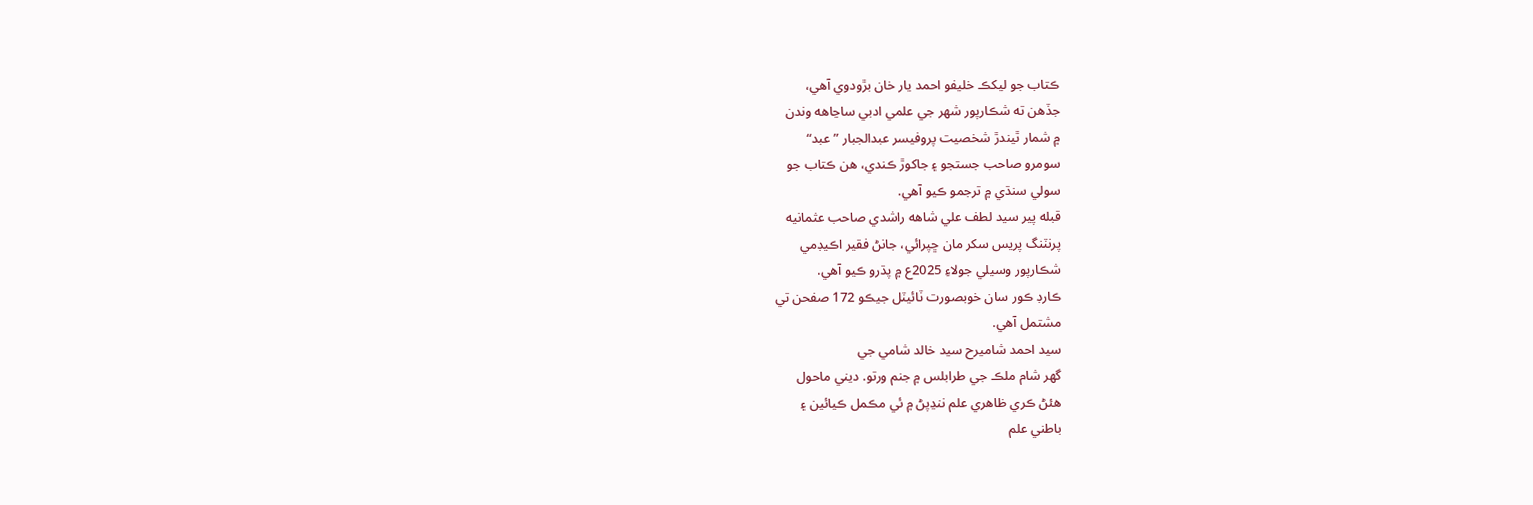ڪتاب جو ليکڪ خليفو احمد يار خان بڙودوي آهي،
جڏهن ته شڪارپور شھر جي علمي ادبي ساڃاهه وندن
۾ شمار ٿيندڙ شخصيت پروفيسر عبدالجبار ”عبد“
سومرو صاحب جستجو ۽ جاکوڙ ڪندي، هن ڪتاب جو
سولي سنڌي ۾ ترجمو ڪيو آهي.
قبله پير سيد لطف علي شاهه راشدي صاحب عثمانيه
پرنٽنگ پريس سکر مان ڇپرائي، جانڻ فقير اڪيڊمي
شڪارپور وسيلي جولاءِ 2025ع ۾ پڌرو ڪيو آهي.
ڪارڊ ڪور سان خوبصورت ٽائيٽل جيڪو 172 صفحن تي
مشتمل آهي.
سيد احمد شاميرح سيد خالد شامي جي
گهر شام ملڪ جي طرابلس ۾ جنم ورتو. ديني ماحول
هئڻ ڪري ظاهري علم ننڍپڻ ۾ ئي مڪمل ڪيائين ۽
باطني علم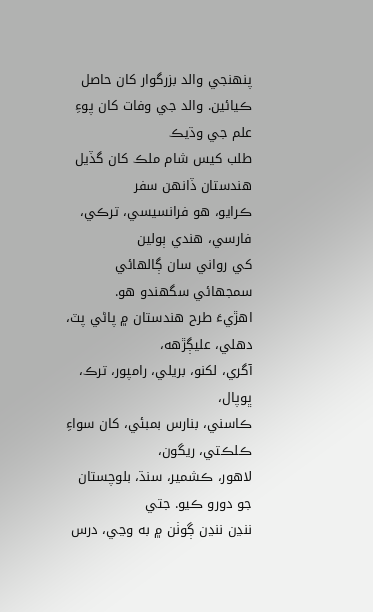پنھنجي والد بزرگوار کان حاصل
ڪيائين. والد جي وفات کان پوءِ علم جي وڌيڪ
طلب کيس شام ملڪ کان گڏيل هندستان ڏانھن سفر
ڪرايو، هو فرانسيسي، ترڪي، فارسي، هندي ٻولين
کي رواني سان ڳالھائي سمجهائي سگهندو هو.
اهڙيءَ طرح هندستان ۾ پاڻي پٽ، دهلي، عليڳڙهه،
آگري، لکنو، بريلي، رامپور، ترڪ، ڀوپال،
ڪاسني، بنارس بمبئي، کان سواءِ ڪلڪتي، ريگون،
لاهور، ڪشمير، سنڌ، بلوچستان جو دورو ڪيو. جتي
ننڍن ننڍن ڳوٺن ۾ به وڃي، درس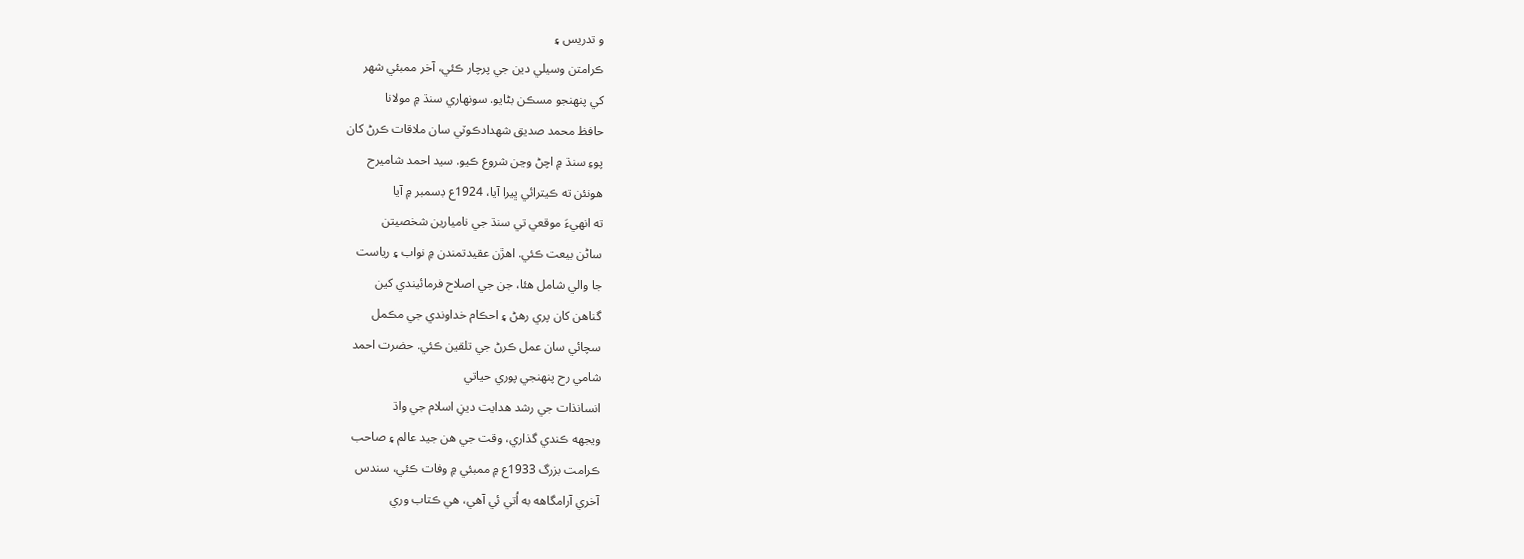و تدريس ۽
ڪرامتن وسيلي دين جي پرچار ڪئي، آخر ممبئي شھر
کي پنھنجو مسڪن بڻايو. سونھاري سنڌ ۾ مولانا
حافظ محمد صديق شھدادڪوٽي سان ملاقات ڪرڻ کان
پوءِ سنڌ ۾ اچڻ وڃن شروع ڪيو. سيد احمد شاميرح
هونئن ته ڪيترائي ڀيرا آيا، 1924ع ڊسمبر ۾ آيا
ته انھيءَ موقعي تي سنڌ جي ناميارين شخصيتن
ساڻن بيعت ڪئي. اهڙن عقيدتمندن ۾ نواب ۽ رياست
جا والي شامل هئا، جن جي اصلاح فرمائيندي کين
گناهن کان پري رهڻ ۽ احڪام خداوندي جي مڪمل
سچائي سان عمل ڪرڻ جي تلقين ڪئي. حضرت احمد
شامي رح پنھنجي پوري حياتي
انسانذات جي رشد هدايت دينِ اسلام جي واڌ
ويجهه ڪندي گذاري، وقت جي هن جيد عالم ۽ صاحب
ڪرامت بزرگ 1933ع ۾ ممبئي ۾ وفات ڪئي، سندس
آخري آرامگاهه به اُتي ئي آهي، هي ڪتاب وري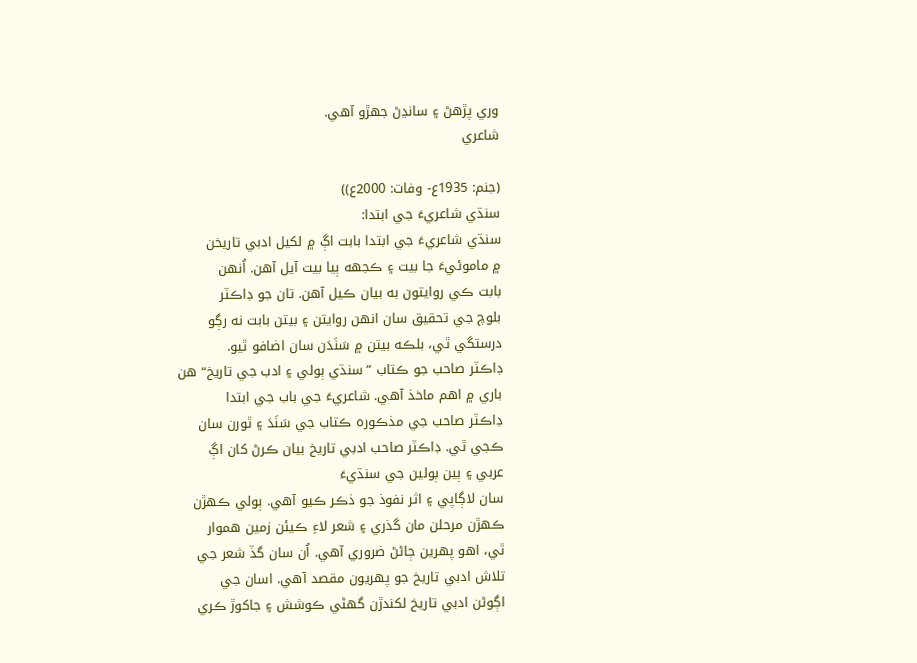وري پڙهڻ ۽ سانڍڻ جھڙو آهي.
شاعري

(جنم: 1935ع- وفات: 2000ع))
سنڌي شاعريءَ جي ابتدا:
سنڌي شاعريءَ جي ابتدا بابت اڳ ۾ لکيل ادبي تاريخن
۾ ماموئيءَ جا بيت ۽ ڪجهه ٻيا بيت آيل آهن. اُنھن
بابت ڪي روايتون به بيان ڪيل آهن. تان جو ڊاڪٽر
بلوچ جي تحقيق سان انھن روايتن ۽ بيتن بابت نه رڳو
درستگي ٿي، بلڪه بيتن ۾ سَنَدَن سان اضافو ٿيو.
ڊاڪٽر صاحب جو ڪتاب ”سنڌي ٻولي ۽ ادب جي تاريخ“ هن
باري ۾ اهم ماخذ آهي. شاعريءَ جي باب جي ابتدا
ڊاڪٽر صاحب جي مذڪوره ڪتاب جي سَنَدَ ۽ ٿورن سان
ڪجي ٿي. ڊاڪٽر صاحب ادبي تاريخ بيان ڪرڻ کان اڳ
عربي ۽ ٻين ٻولين جي سنڌيءَ
سان لاڳاپي ۽ اثر نفوذ جو ذڪر ڪيو آهي. ٻولي ڪھڙن
ڪھڙن مرحلن مان گذري ۽ شعر لاءِ ڪيئن زمين هموار
ٿي، اهو پھرين ڄاڻڻ ضروري آهي. اُن سان گڏ شعر جي
تلاش ادبي تاريخ جو پھريون مقصد آهي. اسان جي
اڳوڻن ادبي تاريخ لکندڙن گهڻي ڪوشش ۽ جاکوڙ ڪري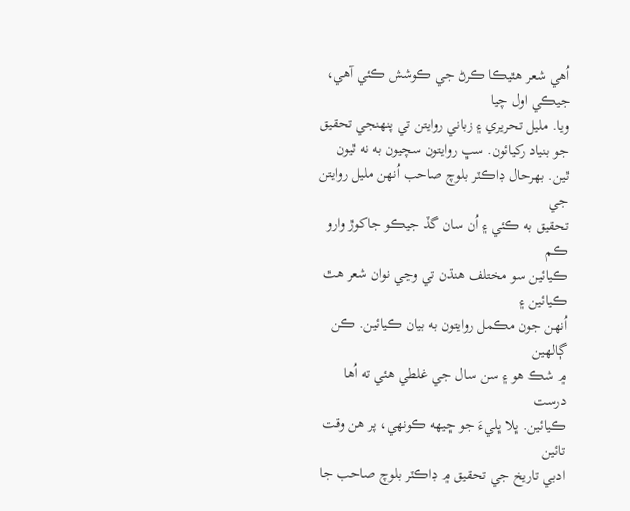اُهي شعر هٿيڪا ڪرڻ جي ڪوشش ڪئي آهي، جيڪي اول چيا
ويا. مليل تحريري ۽ زباني روايتن تي پنھنجي تحقيق
جو بنياد رکيائون. سڀ روايتون سچيون به نه ٿيون
ٿين. بھرحال ڊاڪٽر بلوچ صاحب اُنھن مليل روايتن جي
تحقيق به ڪئي ۽ اُن سان گڏ جيڪو جاکوڙ وارو ڪم
ڪيائين سو مختلف هنڌن تي وڃي نوان شعر هٿ ڪيائين ۽
اُنھن جون مڪمل روايتون به بيان ڪيائين. ڪن ڳالھين
۾ شڪ هو ۽ سن سال جي غلطي هئي ته اُها درست
ڪيائين. ڀلا ڀليءَ جو ڇيھه ڪونھي، پر هن وقت تائين
ادبي تاريخ جي تحقيق ۾ ڊاڪٽر بلوچ صاحب جا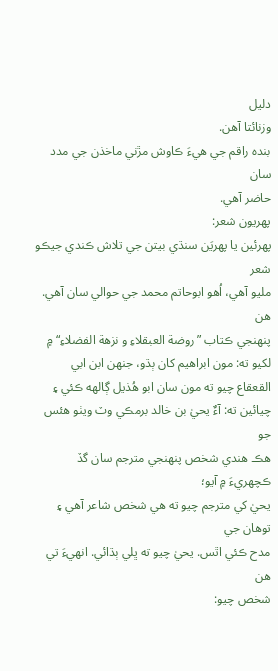دليل
وزنائتا آهن.
بنده راقم جي هيءَ ڪاوش مڙني ماخذن جي مدد سان
حاضر آهي.
پهريون شعر:
پھرئين يا پھريَن سنڌي بيتن جي تلاش ڪندي جيڪو شعر
مليو آهي، اُهو ابوحاتم محمد جي حوالي سان آهي. هن
پنھنجي ڪتاب ”روضة العبقلاءِ و نزهة الفضلاءِ“ ۾
لکيو ته: مون ابراهيم کان ٻڌو، جنھن ابن ابي
القعقاع چيو ته مون سان ابو هُذيل ڳالھه ڪئي ۽
چيائين ته: آءٌ يحيٰ بن خالد برمڪي وٽ ويٺو هئس جو
هڪ هندي شخص پنھنجي مترجم سان گڏ ڪچھريءَ ۾ آيو؛
يحيٰ کي مترجم چيو ته هي شخص شاعر آهي ۽ توهان جي
مدح ڪئي اٿس. يحيٰ چيو ته ڀلي ٻڌائي. انھيءَ تي هن
شخص چيو: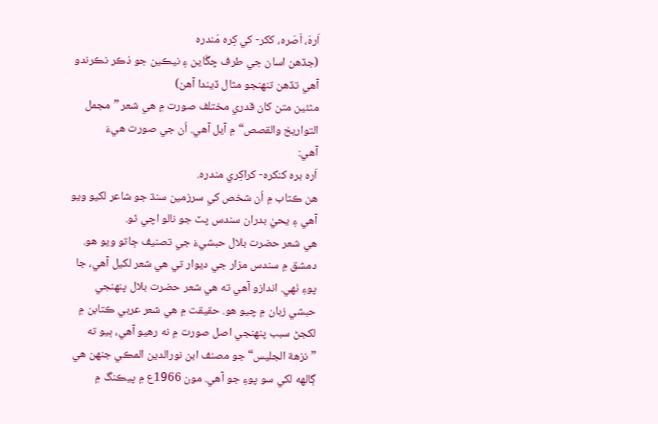اَرهَ، اَصَره، ککر- کي کِره مَندره
(جڏهن اسان جي طرف چڱاين ۽ نيڪين جو ذڪر نڪرندو
آهي تڏهن تنھنجو مثال ڏيندا آهن)
مٿئين متن کان قدري مختلف صورت ۾ هي شعر ”مجمل
التواريخ والقصص“ ۾ آيل آهي. اُن جي صورت هيءَ
آهي:
اَره بره کنکره- کراکِري مندره.
هن ڪتاب ۾ اُن شخص کي سرزمين سنڌ جو شاعر لکيو ويو
آهي ۽ يحيٰ بدران سندس پٽ جو نالو اچي ٿو.
هي شعر حضرت بلال حبشيءَ جي تصنيف ڄاتو ويو هو.
دمشق ۾ سندس مزار جي ديوار تي هي شعر لکيل آهي، جا
پوءِ ٺھي. اندازو آهي ته هي شعر حضرت بلال پنھنجي
حبشي زبان ۾ چيو هو. حقيقت ۾ هي شعر عربي ڪتابن ۾
لکجڻ سبب پنھنجي اصل صورت ۾ نه رهيو آهي، ٻيو ته
”نزهة الجليس“ جو مصنف ابن نورالدين المڪي جنھن هي
ڳالھه لکي سو پوءِ جو آهي. مون 1966ع ۾ پيڪنگ ۾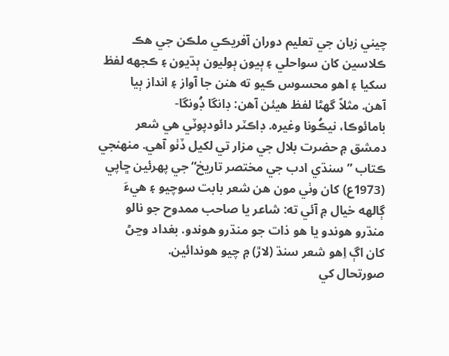چيني زبان جي تعليم دوران آفريڪي ملڪن جي هڪ
ڪلاسين کان سواحلي ۽ ٻيون ٻوليون ٻڌيون ۽ ڪجهه لفظ
سکيا ۽ اهو محسوس ڪيو ته هنن جا آواز ۽ انداز ٻيا
آهن. مثلاً گهڻا لفظ هيئن آهن: ڊانگا ڊُونگا-
بامائوڪا، نيڪُونا وغيره. ڊاڪٽر دائودپوٽي هي شعر
دمشق ۾ حضرت بلال جي مزار تي لکيل ڏٺو آهي. منھنجي
ڪتاب ”سنڌي ادب جي مختصر تاريخ“ جي پھرئين ڇاپي
(1973ع) کان وٺي مون هن شعر بابت سوچيو ۽ هيءَ
ڳالھه خيال ۾ آئي ته: شاعر يا صاحب ممدوح جو نالو
منڌرو هوندو يا هو ذات جو منڌرو هوندو. بغداد وڃڻ
کان اڳ اِهو شعر سنڌ (لاڙ) ۾ چيو هوندائين.
صورتحال کي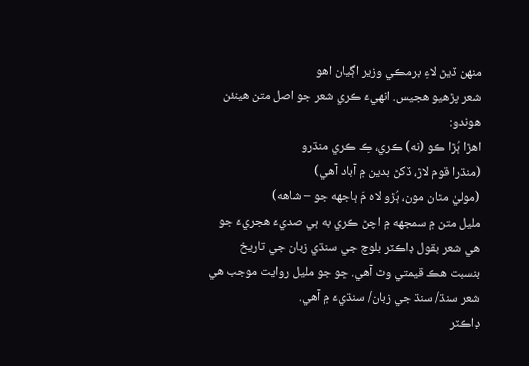منھن ڏيڻ لاءِ برمڪي وزير اڳيان اهو
شعر پڙهيو هجيس. انھيءَ ڪري شعر جو اصل متن هينئن
هوندو:
اهڙا ٻُڙا ڪو (نه) ڪري، ڪِ ڪري منڌرو
(منڌرا قوم لاڙ، ڏکڻ بدين ۾ آباد آهي)
(موليٰ مٿان مون، ٻُڙو لاه مَ ٻاجهه جو – شاهه)
مليل متن ۾ سمجهه ۾ اچڻ ڪري به ٻي صديءَ هجريءَ جو
هي شعر بقول ڊاڪٽر بلوچ جي سنڌي زبان جي تاريخ
بنسبت هڪ قيمتي وٿ آهي. ڇو جو مليل روايت موجب هي
شعر سنڌ/ سنڌ جي زبان/ سنڌيءَ ۾ آهي.
ڊاڪٽر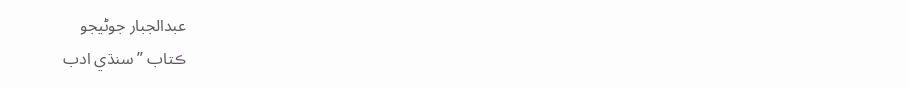عبدالجبار جوڻيجو
ڪتاب ”سنڌي ادب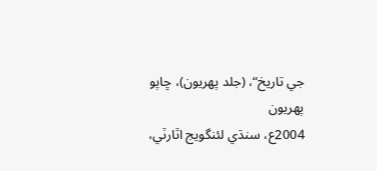جي تاريخ“، (جلد پھريون)، ڇاپو
پھريون
2004ع، سنڌي لئنگويج اٿارٽي،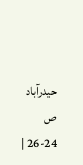حيدرآباد
ص 24-26 |